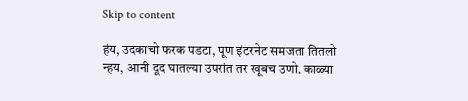Skip to content

हंय, उदकाचो फरक पडटा, पूण इंटरनेट समजता तितलो न्हय, आनी दूद घातल्या उपरांत तर खूबच उणो. काळ्या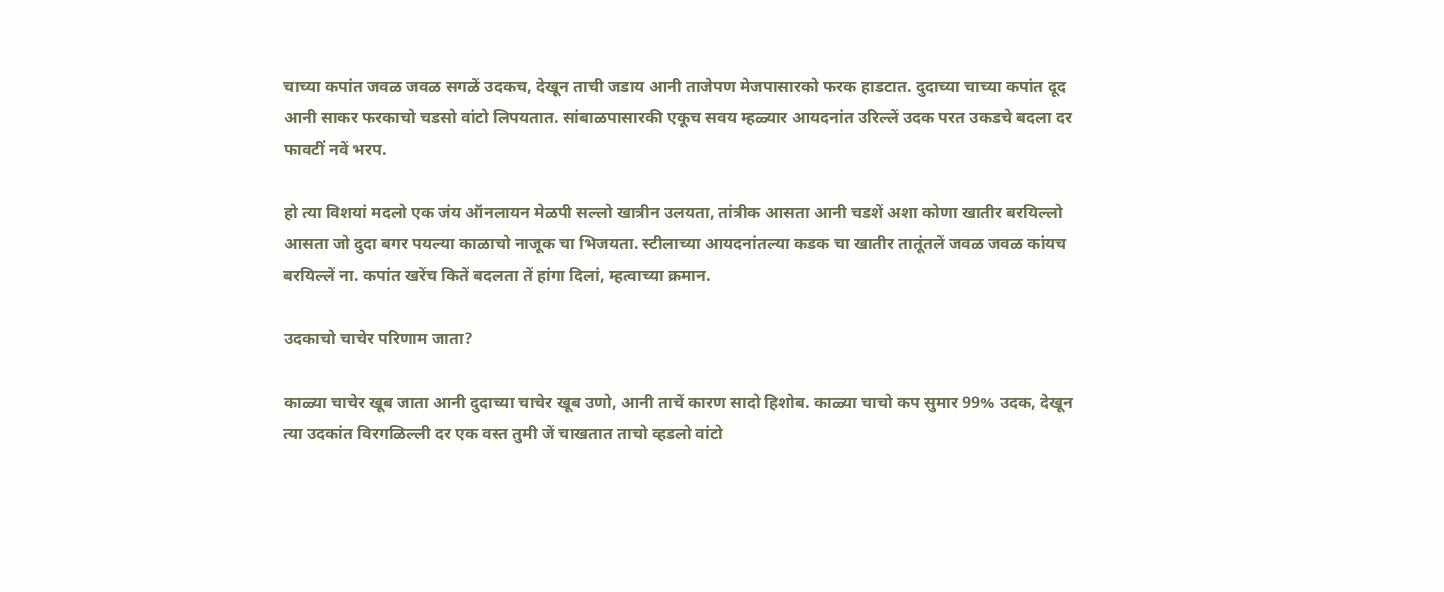चाच्या कपांत जवळ जवळ सगळें उदकच, देखून ताची जडाय आनी ताजेपण मेजपासारको फरक हाडटात. दुदाच्या चाच्या कपांत दूद आनी साकर फरकाचो चडसो वांटो लिपयतात. सांबाळपासारकी एकूच सवय म्हळ्यार आयदनांत उरिल्लें उदक परत उकडचे बदला दर फावटीं नवें भरप.

हो त्या विशयां मदलो एक जंय ऑनलायन मेळपी सल्लो खात्रीन उलयता, तांत्रीक आसता आनी चडशें अशा कोणा खातीर बरयिल्लो आसता जो दुदा बगर पयल्या काळाचो नाजूक चा भिजयता. स्टीलाच्या आयदनांतल्या कडक चा खातीर तातूंतलें जवळ जवळ कांयच बरयिल्लें ना. कपांत खरेंच कितें बदलता तें हांगा दिलां, म्हत्वाच्या क्रमान.

उदकाचो चाचेर परिणाम जाता?

काळ्या चाचेर खूब जाता आनी दुदाच्या चाचेर खूब उणो, आनी ताचें कारण सादो हिशोब. काळ्या चाचो कप सुमार 99% उदक, देखून त्या उदकांत विरगळिल्ली दर एक वस्त तुमी जें चाखतात ताचो व्हडलो वांटो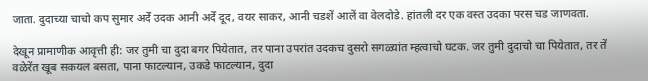जाता. दुदाच्या चाचो कप सुमार अर्दें उदक आनी अर्दें दूद, वयर साकर, आनी चडशें आलें वा वेलदोडे. हांतली दर एक वस्त उदका परस चड जाणवता.

देखून प्रामाणीक आवृत्ती ही: जर तुमी चा दुदा बगर पियेतात, तर पाना उपरांत उदकच दुसरो सगळ्यांत म्हत्वाचो घटक. जर तुमी दुदाचो चा पियेतात, तर तें वळेरेंत खूब सकयल बसता, पाना फाटल्यान, उकडे फाटल्यान, दुदा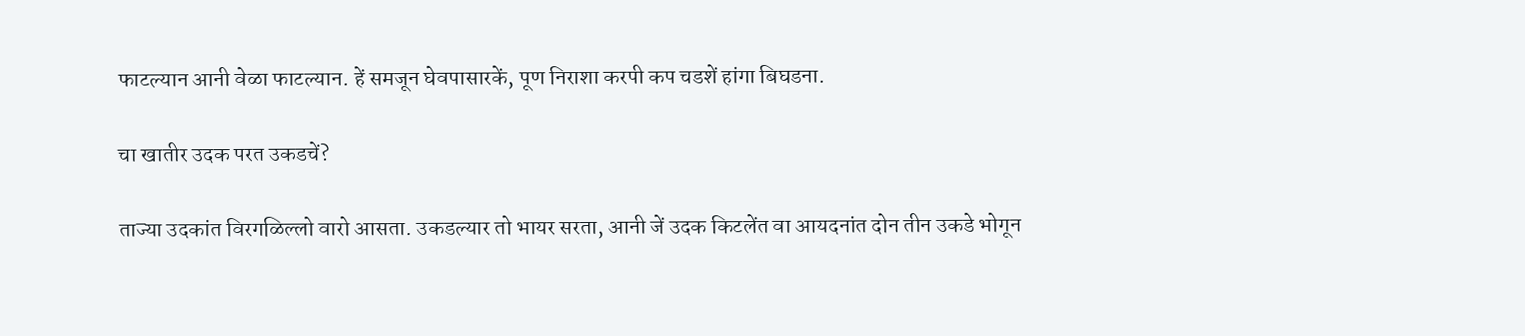फाटल्यान आनी वेळा फाटल्यान. हें समजून घेवपासारकें, पूण निराशा करपी कप चडशें हांगा बिघडना.

चा खातीर उदक परत उकडचें?

ताज्या उदकांत विरगळिल्लो वारो आसता. उकडल्यार तो भायर सरता, आनी जें उदक किटलेंत वा आयदनांत दोन तीन उकडे भोगून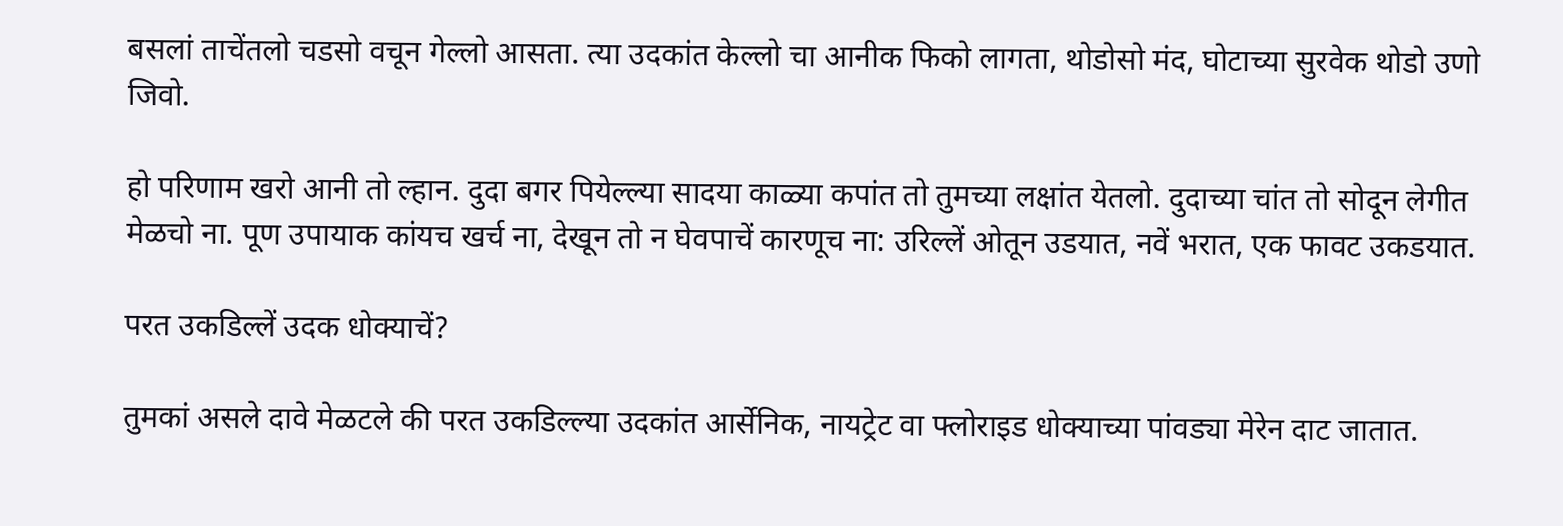बसलां ताचेंतलो चडसो वचून गेल्लो आसता. त्या उदकांत केल्लो चा आनीक फिको लागता, थोडोसो मंद, घोटाच्या सुरवेक थोडो उणो जिवो.

हो परिणाम खरो आनी तो ल्हान. दुदा बगर पियेल्ल्या सादया काळ्या कपांत तो तुमच्या लक्षांत येतलो. दुदाच्या चांत तो सोदून लेगीत मेळचो ना. पूण उपायाक कांयच खर्च ना, देखून तो न घेवपाचें कारणूच ना: उरिल्लें ओतून उडयात, नवें भरात, एक फावट उकडयात.

परत उकडिल्लें उदक धोक्याचें?

तुमकां असले दावे मेळटले की परत उकडिल्ल्या उदकांत आर्सेनिक, नायट्रेट वा फ्लोराइड धोक्याच्या पांवड्या मेरेन दाट जातात.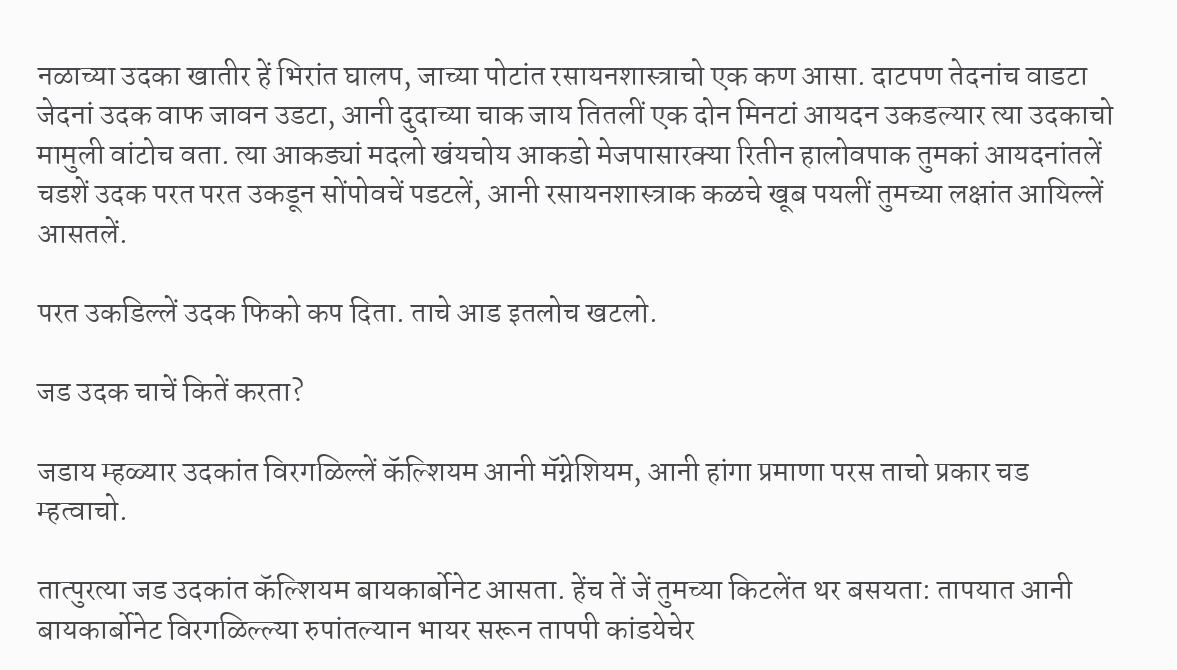नळाच्या उदका खातीर हें भिरांत घालप, जाच्या पोटांत रसायनशास्त्राचो एक कण आसा. दाटपण तेदनांच वाडटा जेदनां उदक वाफ जावन उडटा, आनी दुदाच्या चाक जाय तितलीं एक दोन मिनटां आयदन उकडल्यार त्या उदकाचो मामुली वांटोच वता. त्या आकड्यां मदलो खंयचोय आकडो मेजपासारक्या रितीन हालोवपाक तुमकां आयदनांतलें चडशें उदक परत परत उकडून सोंपोवचें पडटलें, आनी रसायनशास्त्राक कळचे खूब पयलीं तुमच्या लक्षांत आयिल्लें आसतलें.

परत उकडिल्लें उदक फिको कप दिता. ताचे आड इतलोच खटलो.

जड उदक चाचें कितें करता?

जडाय म्हळ्यार उदकांत विरगळिल्लें कॅल्शियम आनी मॅग्नेशियम, आनी हांगा प्रमाणा परस ताचो प्रकार चड म्हत्वाचो.

तात्पुरत्या जड उदकांत कॅल्शियम बायकार्बोनेट आसता. हेंच तें जें तुमच्या किटलेंत थर बसयता: तापयात आनी बायकार्बोनेट विरगळिल्ल्या रुपांतल्यान भायर सरून तापपी कांडयेचेर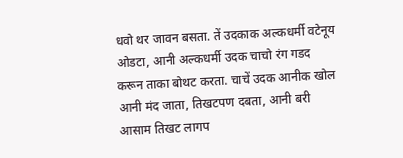धवो थर जावन बसता. तें उदकाक अल्कधर्मी वटेनूय ओडटा, आनी अल्कधर्मी उदक चाचो रंग गडद करून ताका बोथट करता. चाचें उदक आनीक खोल आनी मंद जाता, तिखटपण दबता, आनी बरी आसाम तिखट लागप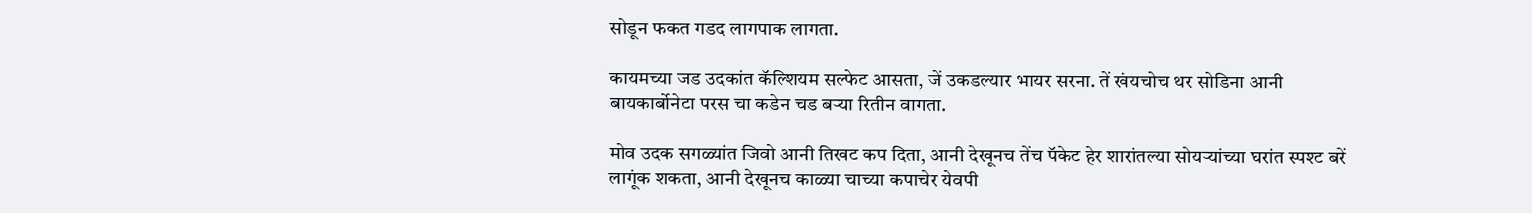सोडून फकत गडद लागपाक लागता.

कायमच्या जड उदकांत कॅल्शियम सल्फेट आसता, जें उकडल्यार भायर सरना. तें खंयचोच थर सोडिना आनी बायकार्बोनेटा परस चा कडेन चड बऱ्या रितीन वागता.

मोव उदक सगळ्यांत जिवो आनी तिखट कप दिता, आनी देखूनच तेंच पॅकेट हेर शारांतल्या सोयऱ्यांच्या घरांत स्पश्ट बरें लागूंक शकता, आनी देखूनच काळ्या चाच्या कपाचेर येवपी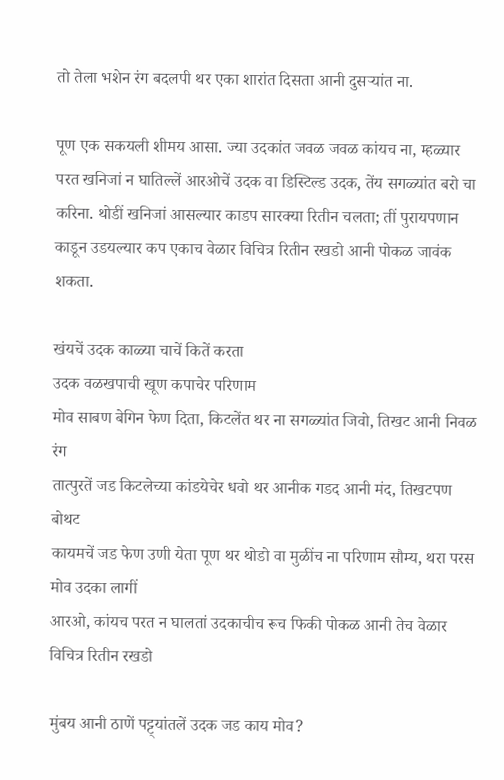तो तेला भशेन रंग बदलपी थर एका शारांत दिसता आनी दुसऱ्यांत ना.

पूण एक सकयली शीमय आसा. ज्या उदकांत जवळ जवळ कांयच ना, म्हळ्यार परत खनिजां न घातिल्लें आरओचें उदक वा डिस्टिल्ड उदक, तेंय सगळ्यांत बरो चा करिना. थोडीं खनिजां आसल्यार काडप सारक्या रितीन चलता; तीं पुरायपणान काडून उडयल्यार कप एकाच वेळार विचित्र रितीन रखडो आनी पोकळ जावंक शकता.

खंयचें उदक काळ्या चाचें कितें करता
उदक वळखपाची खूण कपाचेर परिणाम
मोव साबण बेगिन फेण दिता, किटलेंत थर ना सगळ्यांत जिवो, तिखट आनी निवळ रंग
तात्पुरतें जड किटलेच्या कांडयेचेर धवो थर आनीक गडद आनी मंद, तिखटपण बोथट
कायमचें जड फेण उणी येता पूण थर थोडो वा मुळींच ना परिणाम सौम्य, थरा परस मोव उदका लागीं
आरओ, कांयच परत न घालतां उदकाचीच रूच फिकी पोकळ आनी तेच वेळार विचित्र रितीन रखडो

मुंबय आनी ठाणें पट्ट्यांतलें उदक जड काय मोव?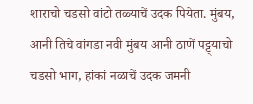शाराचो चडसो वांटो तळ्याचें उदक पियेता. मुंबय, आनी तिचे वांगडा नवी मुंबय आनी ठाणें पट्ट्याचो चडसो भाग, हांकां नळाचें उदक जमनी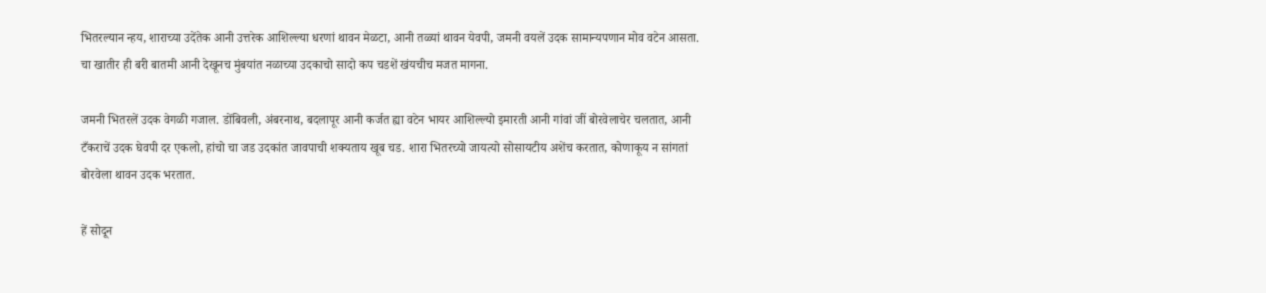भितरल्यान न्हय, शाराच्या उदेंतेक आनी उत्तरेक आशिल्ल्या धरणां थावन मेळटा, आनी तळ्यां थावन येवपी, जमनी वयलें उदक सामान्यपणान मोव वटेन आसता. चा खातीर ही बरी बातमी आनी देखूनच मुंबयांत नळाच्या उदकाचो सादो कप चडशें खंयचीच मजत मागना.

जमनी भितरलें उदक वेगळी गजाल. डोंबिवली, अंबरनाथ, बदलापूर आनी कर्जत ह्या वटेन भायर आशिल्ल्यो इमारती आनी गांवां जीं बोरवेलाचेर चलतात, आनी टँकराचें उदक घेवपी दर एकलो, हांचो चा जड उदकांत जावपाची शक्यताय खूब चड. शारा भितरच्यो जायत्यो सोसायटीय अशेंच करतात, कोणाकूय न सांगतां बोरवेला थावन उदक भरतात.

हें सोदून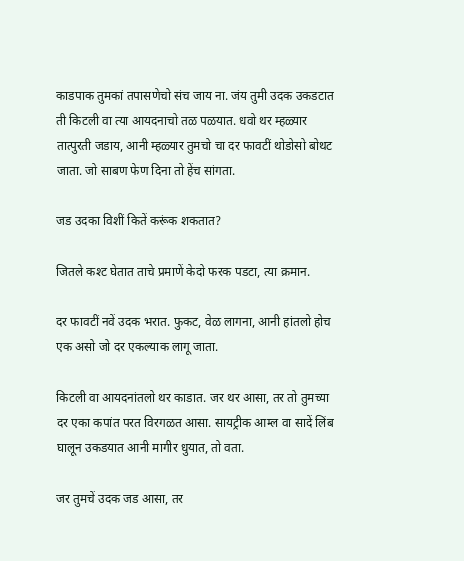काडपाक तुमकां तपासणेचो संच जाय ना. जंय तुमी उदक उकडटात ती किटली वा त्या आयदनाचो तळ पळयात. धवो थर म्हळ्यार तात्पुरती जडाय, आनी म्हळ्यार तुमचो चा दर फावटीं थोडोसो बोथट जाता. जो साबण फेण दिना तो हेंच सांगता.

जड उदका विशीं कितें करूंक शकतात?

जितले कश्ट घेतात ताचे प्रमाणें केदो फरक पडटा, त्या क्रमान.

दर फावटीं नवें उदक भरात. फुकट, वेळ लागना, आनी हांतलो होच एक असो जो दर एकल्याक लागू जाता.

किटली वा आयदनांतलो थर काडात. जर थर आसा, तर तो तुमच्या दर एका कपांत परत विरगळत आसा. सायट्रीक आम्ल वा सादें लिंब घालून उकडयात आनी मागीर धुयात, तो वता.

जर तुमचें उदक जड आसा, तर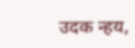उदक न्हय,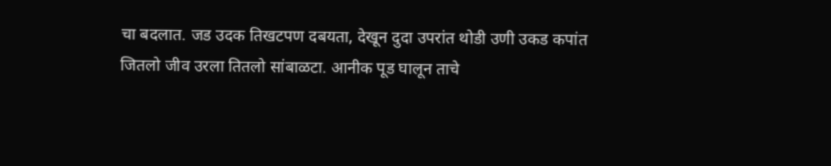चा बदलात. जड उदक तिखटपण दबयता, देखून दुदा उपरांत थोडी उणी उकड कपांत जितलो जीव उरला तितलो सांबाळटा. आनीक पूड घालून ताचे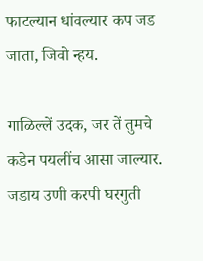फाटल्यान धांवल्यार कप जड जाता, जिवो न्हय.

गाळिल्लें उदक, जर तें तुमचे कडेन पयलींच आसा जाल्यार. जडाय उणी करपी घरगुती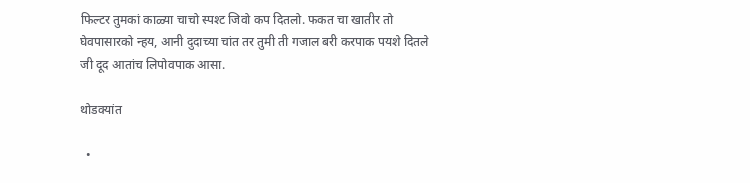फिल्टर तुमकां काळ्या चाचो स्पश्ट जिवो कप दितलो. फकत चा खातीर तो घेवपासारको न्हय, आनी दुदाच्या चांत तर तुमी ती गजाल बरी करपाक पयशे दितले जी दूद आतांच लिपोवपाक आसा.

थोडक्यांत

  •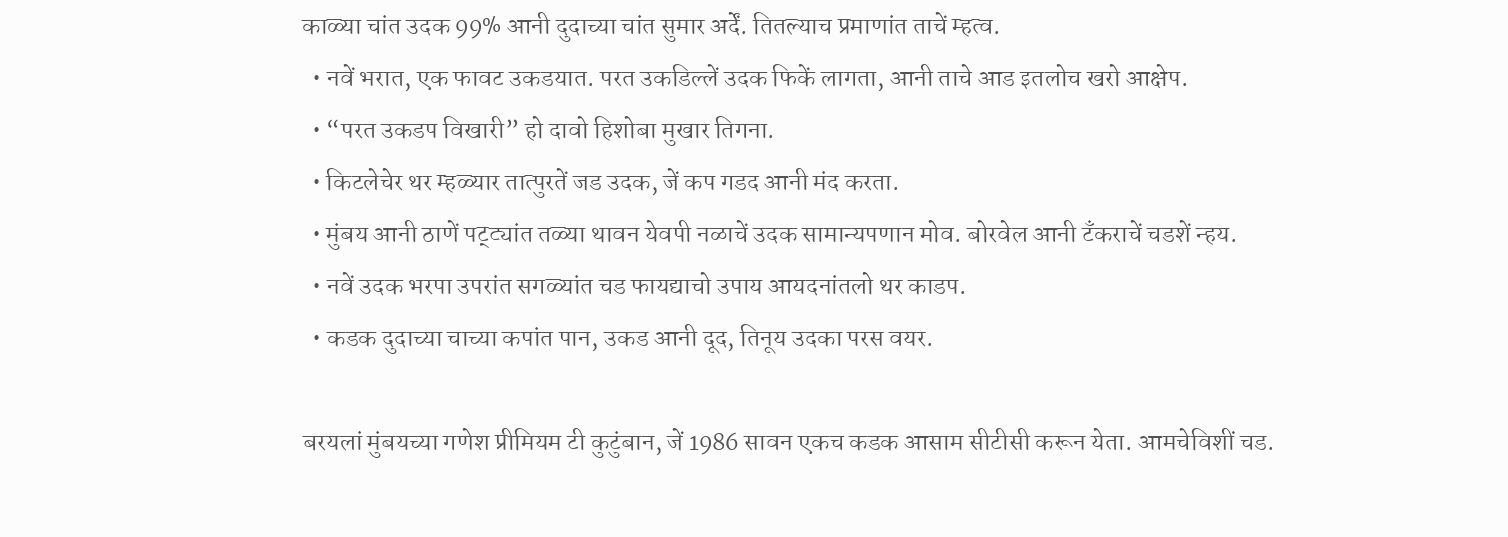काळ्या चांत उदक 99% आनी दुदाच्या चांत सुमार अर्दें. तितल्याच प्रमाणांत ताचें म्हत्व.
  • नवें भरात, एक फावट उकडयात. परत उकडिल्लें उदक फिकें लागता, आनी ताचे आड इतलोच खरो आक्षेप.
  • “परत उकडप विखारी” हो दावो हिशोबा मुखार तिगना.
  • किटलेचेर थर म्हळ्यार तात्पुरतें जड उदक, जें कप गडद आनी मंद करता.
  • मुंबय आनी ठाणें पट्ट्यांत तळ्या थावन येवपी नळाचें उदक सामान्यपणान मोव. बोरवेल आनी टँकराचें चडशें न्हय.
  • नवें उदक भरपा उपरांत सगळ्यांत चड फायद्याचो उपाय आयदनांतलो थर काडप.
  • कडक दुदाच्या चाच्या कपांत पान, उकड आनी दूद, तिनूय उदका परस वयर.

बरयलां मुंबयच्या गणेश प्रीमियम टी कुटुंबान, जें 1986 सावन एकच कडक आसाम सीटीसी करून येता. आमचेविशीं चड.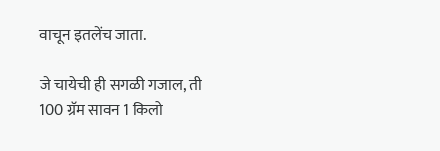वाचून इतलेंच जाता.

जे चायेची ही सगळी गजाल, ती 100 ग्रॅम सावन 1 किलो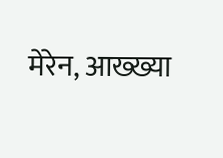मेरेन, आख्ख्या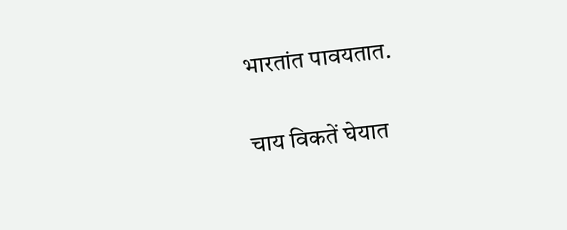भारतांत पावयतात.

चाय विकतें घेयात